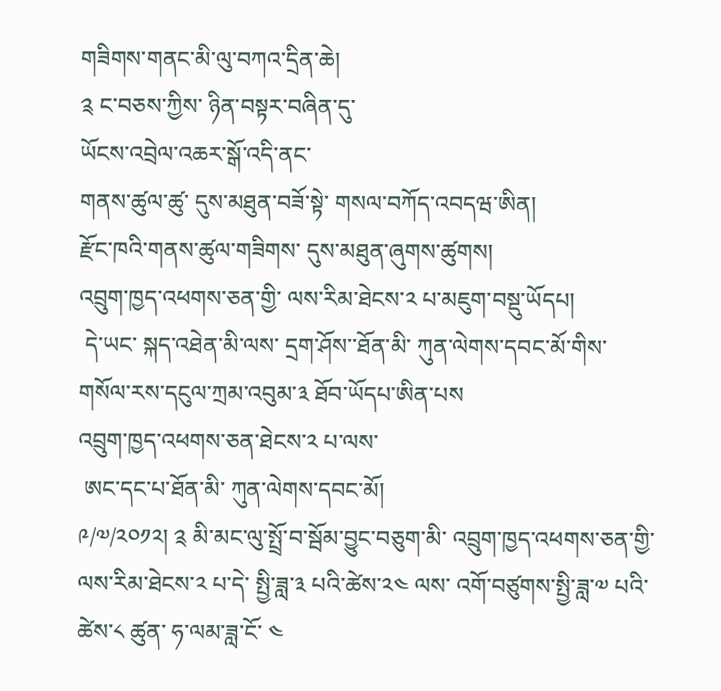གཟིགས་གནང་མི་ལུ་བཀའ་དྲིན་ཆེ།
༉ ང་བཅས་ཀྱིས་ ཉིན་བསྟར་བཞིན་དུ་
ཡོངས་འབྲེལ་འཆར་སྒོ་འདི་ནང་
གནས་ཚུལ་ཚུ་ དུས་མཐུན་བཟོ་སྟེ་ གསལ་བཀོད་འབདཝ་ཨིན།
རྫོང་ཁའི་གནས་ཚུལ་གཟིགས་ དུས་མཐུན་ཞུགས་ཚུགས།
འབྲུག་ཁྱད་འཕགས་ཅན་གྱི་ ལས་རིམ་ཐེངས་༢ པ་མཇུག་བསྡུ་ཡོདཔ།
 དེ་ཡང་ སྐད་འཐེན་མི་ལས་ དྲག་ཤོས་་ཐོན་མི་ ཀུན་ལེགས་དབང་མོ་གིས་ གསོལ་རས་དངུལ་ཀྲམ་འབུམ་༣ ཐོབ་ཡོདཔ་ཨིན་པས
འབྲུག་ཁྱད་འཕགས་ཅན་ཐེངས་༢ པ་ལས་
 ཨང་དང་པ་ཐོན་མི་ ཀུན་ལེགས་དབང་མོ།
༩/༧/༢༠༡༢། ༉ མི་མང་ལུ་སྤྲོ་བ་སྦོམ་བྱུང་བཅུག་མི་ འབྲུག་ཁྱད་འཕགས་ཅན་གྱི་ ལས་རིམ་ཐེངས་༢ པ་དེ་ སྤྱི་ཟླ་༣ པའི་ཚེས་༢༤ ལས་ འགོ་བཙུགས་སྤྱི་ཟླ་༧ པའི་ཚེས་༨ ཚུན་ ཧ་ལམ་ཟླ་ངོ་ ༤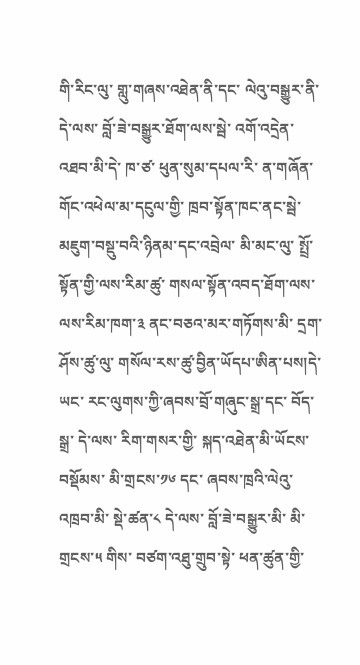གི་རིང་ལུ་ གླུ་གཞས་འཐེན་ནི་དང་ ལེའུ་བསྒྱུར་ནི་ དེ་ལས་ བློ་ཟེ་བསྒྱུར་ཐོག་ལས་སྦེ་ འགོ་འདྲེན་འཐབ་མི་དེ་ ཁ་ཙ་ ཕུན་སུམ་དཔལ་རི་ ན་གཞོན་གོང་འཕེལ་མ་དངུལ་གྱི་ ཁྲབ་སྟོན་ཁང་ནང་སྦེ་ མཇུག་བསྡུ་བའི་ཉིནམ་དང་འབྲེལ་ མི་མང་ལུ་ སྤྲོ་སྟོན་གྱི་ལས་རིམ་ཚུ་ གསལ་སྟོན་འབད་ཐོག་ལས་ ལས་རིམ་ཁག་༣ ནང་བཅའ་མར་གཏོགས་མི་ དྲག་ཤོས་ཚུ་ལུ་ གསོལ་རས་ཚུ་བྱིན་ཡོདཔ་ཨིན་པས།དེ་ཡང་ རང་ལུགས་ཀྱི་ཞབས་བྲོ་གཞུང་སྒྲ་དང་ བོད་སྒྲ་ དེ་ལས་ རིག་གསར་གྱི་ སྐད་འཐེན་མི་ཡོངས་བསྡོམས་ མི་གྲངས་༡༦ དང་ ཞབས་ཁྲའི་ལེའུ་འཁྲབ་མི་ སྡེ་ཚན་༨ དེ་ལས་ བློ་ཟེ་བསྒྱུར་མི་ མི་གྲངས་༥ གིས་ བཙག་འཐུ་གྲུབ་སྟེ་ ཕན་ཚུན་གྱི་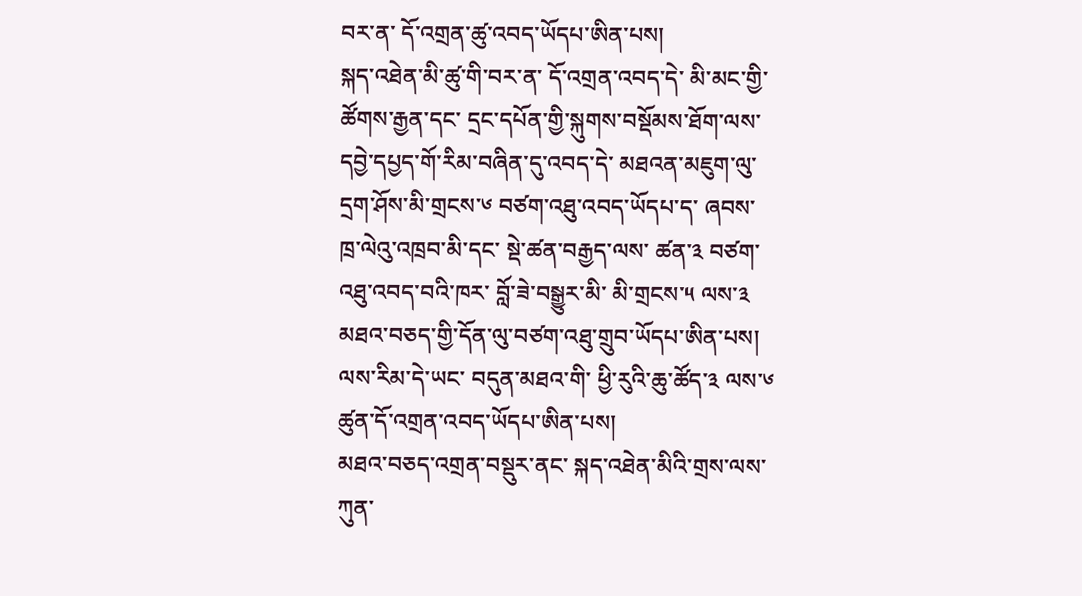བར་ན་ དོ་འགྲན་ཚུ་འབད་ཡོདཔ་ཨིན་པས།
སྐད་འཐེན་མི་ཚུ་གི་བར་ན་ དོ་འགྲན་འབད་དེ་ མི་མང་གྱི་ཚོགས་རྒྱན་དང་ དྲང་དཔོན་གྱི་སྐུགས་བསྡོམས་ཐོག་ལས་ དབྱེ་དཔྱད་གོ་རིམ་བཞིན་དུ་འབད་དེ་ མཐའན་མཇུག་ལུ་ དྲག་ཤོས་མི་གྲངས་༦ བཙག་འཐུ་འབད་ཡོདཔ་ད་ ཞབས་ཁྲ་ལེའུ་འཁྲབ་མི་དང་ སྡེ་ཚན་བརྒྱད་ལས་ ཚན་༣ བཙག་འཐུ་འབད་བའི་ཁར་ བློ་ཟེ་བསྒྱུར་མི་ མི་གྲངས་༥ ལས་༣ མཐའ་བཅད་གྱི་དོན་ལུ་བཙག་འཐུ་གྲུབ་ཡོདཔ་ཨིན་པས།
ལས་རིམ་དེ་ཡང་ བདུན་མཐའ་གི་ ཕྱི་རུའི་ཆུ་ཚོད་༣ ལས་༦ ཚུན་དོ་འགྲན་འབད་ཡོདཔ་ཨིན་པས།
མཐའ་བཅད་འགྲན་བསྡུར་ནང་ སྐད་འཐེན་མིའི་གྲས་ལས་ ཀུན་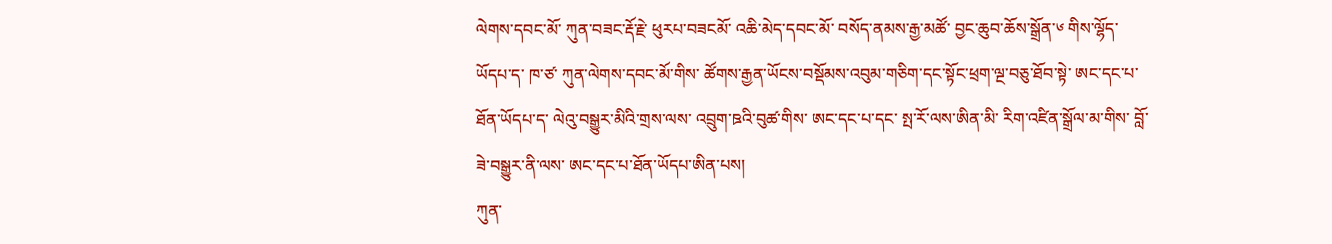ལེགས་དབང་མོ་ ཀུན་བཟང་རྡོ་རྗེ་ ཕུརཔ་བཟངམོ་ འཆི་མེད་དབང་མོ་ བསོད་ནམས་རྒྱ་མཚོ་ བྱང་ཆུབ་ཆོས་སྒྲོན་༦ གིས་ལྷོད་ཡོདཔ་ད་ ཁ་ཙ་ ཀུན་ལེགས་དབང་མོ་གིས་ ཚོགས་རྒྱན་ཡོངས་བསྡོམས་འབུམ་གཅིག་དང་སྟོང་ཕྲག་ལྔ་བཅུ་ཐོབ་སྟེ་ ཨང་དང་པ་ཐོན་ཡོདཔ་ད་ ལེའུ་བསྒྱུར་མིའི་གྲས་ལས་ འབྲུག་ཋའི་བུཚ་གིས་ ཨང་དང་པ་དང་ སྤ་རོ་ལས་ཨིན་མི་ རིག་འཛིན་སྒྲོལ་མ་གིས་ བློ་ཟེ་བསྒྱུར་ནི་ལས་ ཨང་དང་པ་ཐོན་ཡོདཔ་ཨིན་པས།
ཀུན་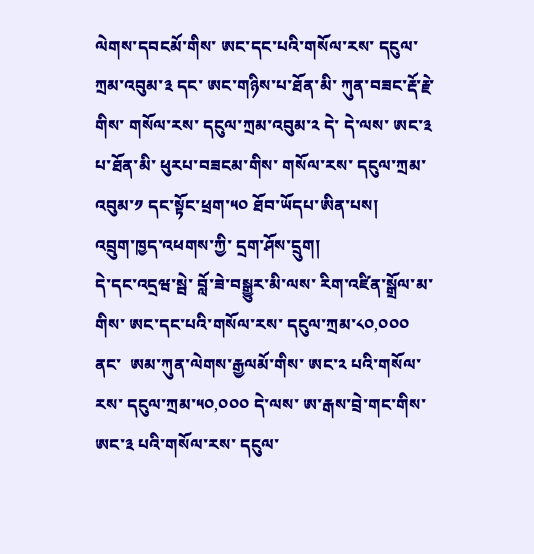ལེགས་དབངམོ་གིས་ ཨང་དང་པའི་གསོལ་རས་ དངུལ་ཀྲམ་འབུམ་༣ དང་ ཨང་གཉིས་པ་ཐོན་མི་ ཀུན་བཟང་རྡོ་རྗེ་གིས་ གསོལ་རས་ དངུལ་ཀྲམ་འབུམ་༢ དེ་ དེ་ལས་ ཨང་༣ པ་ཐོན་མི་ ཕུརཔ་བཟངམ་གིས་ གསོལ་རས་ དངུལ་ཀྲམ་འབུམ་༡ དང་སྟོང་ཕྲག་༥༠ ཐོབ་ཡོདཔ་ཨིན་པས།
འབྲུག་ཁྱད་འཕགས་ཀྱི་ དྲག་ཤོས་དྲུག།
དེ་དང་འདྲཝ་སྦེ་ བློ་ཟེ་བསྒྱུར་མི་ལས་ རིག་འཛིན་སྒྲོལ་མ་གིས་ ཨང་དང་པའི་གསོལ་རས་ དངུལ་ཀྲམ་༨༠,༠༠༠ ནང་  ཨམ་ཀུན་ལེགས་རྒྱལམོ་གིས་ ཨང་༢ པའི་གསོལ་རས་ དངུལ་ཀྲམ་༥༠,༠༠༠ དེ་ལས་ ཨ་རྒས་བྲེ་གང་གིས་ ཨང་༣ པའི་གསོལ་རས་ དངུལ་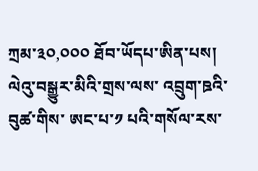ཀྲམ་༣༠,༠༠༠ ཐོབ་ཡོདཔ་ཨིན་པས།
ལེའུ་བསྒྱུར་མིའི་གྲས་ལས་ འབྲུག་ཋའི་བུཚ་གིས་ ཨང་པ་༡ པའི་གསོལ་རས་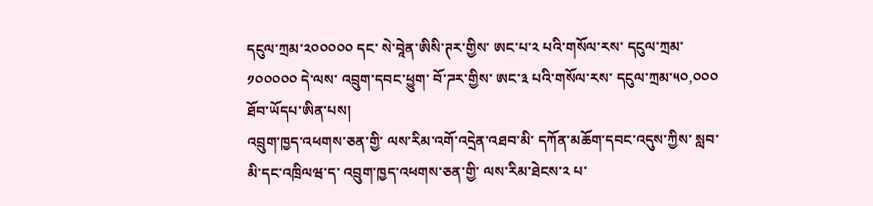དངུལ་ཀྲམ་༢༠༠༠༠༠ དང་ སེ་བཱེན་ཨིསི་ཊར་གྱིས་ ཨང་པ་༢ པའི་གསོལ་རས་ དངུལ་ཀྲམ་༡༠༠༠༠༠ དེ་ལས་ འབྲུག་དབང་ཕྱུག་ བོ་ཌར་གྱིས་ ཨང་༣ པའི་གསོལ་རས་ དངུལ་ཀྲམ་༥༠,༠༠༠ ཐོབ་ཡོདཔ་ཨིན་པས།
འབྲུག་ཁྱད་འཕགས་ཅན་གྱི་ ལས་རིམ་འགོ་འདྲེན་འཐབ་མི་ དཀོན་མཆོག་དབང་འདུས་ཀྱིས་ སླབ་མི་དང་འཁྲིལཝ་ད་ འབྲུག་ཁྱད་འཕགས་ཅན་གྱི་ ལས་རིམ་ཐེངས་༢ པ་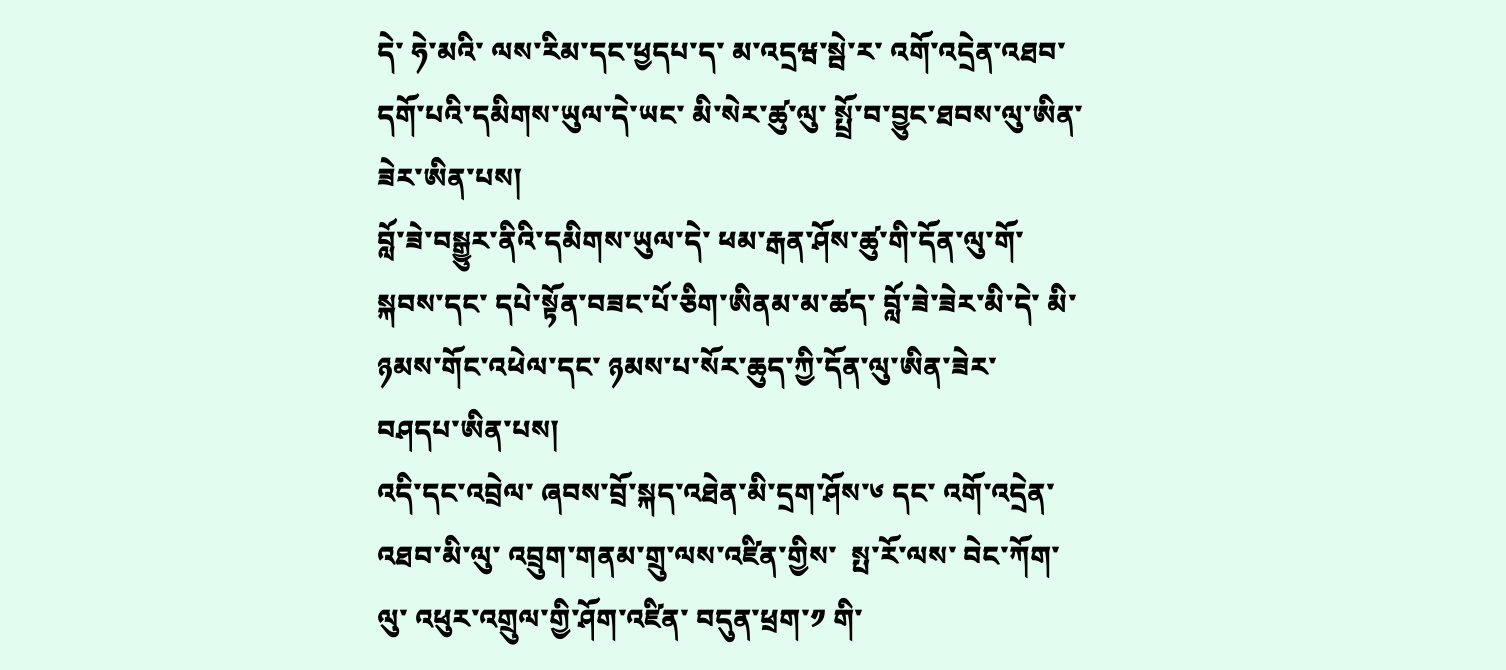དེ་ ཧེ་མའི་ ལས་རིམ་དང་ཕྱདཔ་ད་ མ་འདྲཝ་སྦེ་ར་ འགོ་འདྲེན་འཐབ་དགོ་པའི་དམིགས་ཡུལ་དེ་ཡང་ མི་སེར་ཚུ་ལུ་ སྤྲོ་བ་བྱུང་ཐབས་ལུ་ཨིན་ཟེར་ཨིན་པས།
བློ་ཟེ་བསྒྱུར་ནིའི་དམིགས་ཡུལ་དེ་ ཕམ་རྒན་ཤོས་ཚུ་གི་དོན་ལུ་གོ་སྐབས་དང་ དཔེ་སྟོན་བཟང་པོ་ཅིག་ཨིནམ་མ་ཚད་ བློ་ཟེ་ཟེར་མི་དེ་ མི་ཉམས་གོང་འཕེལ་དང་ ཉམས་པ་སོར་ཆུད་ཀྱི་དོན་ལུ་ཨིན་ཟེར་ བཤདཔ་ཨིན་པས།
འདི་དང་འབྲེལ་ ཞབས་བྲོ་སྐད་འཐེན་མི་དྲག་ཤོས་༦ དང་ འགོ་འདྲེན་འཐབ་མི་ལུ་ འབྲུག་གནམ་གྲུ་ལས་འཛིན་གྱིས་  སྤ་རོ་ལས་ བེང་ཀོག་ལུ་ འཕུར་འགྲུལ་གྱི་ཤོག་འཛིན་ བདུན་ཕྲག་༡ གི་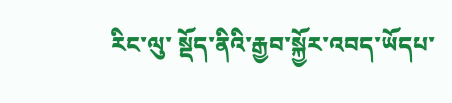རིང་ལུ་ སྡོད་ནིའི་རྒྱབ་སྐྱོར་འབད་ཡོདཔ་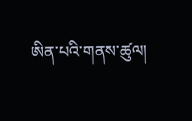ཨིན་པའི་གནས་ཚུལ།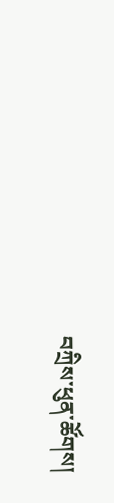བཀྲིས་ཕུན་ཚོགས།